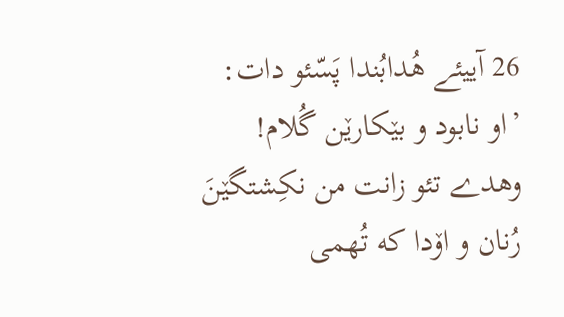26 آییئے هُدابُندا پَسّئو دات: ’او نابود و بێکارێن گُلام! وهدے تئو زانت من نکِشتگێنَ رُنان و اۆدا که تُهمی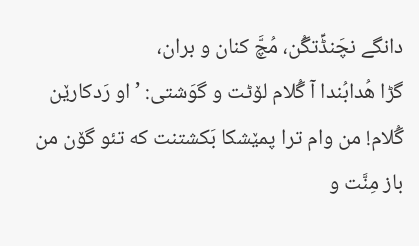دانگے نچَنڈِّتگُن، مُچَّ کنان و بران،
گڑا هُدابُندا آ گُلام لۆٹت و گوَشتی: ’او رَدکارێن گُلام! من وام ترا پمێشکا بَکشتنت که تئو گۆن من باز مِنَّت و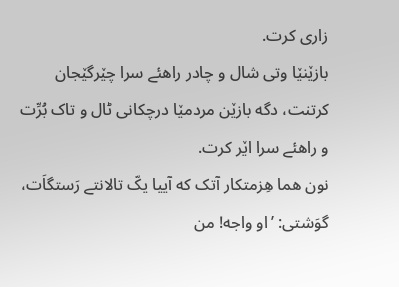زاری کرت.
بازێنێا وتی شال و چادر راهئے سرا چێرگێجان کرتنت، دگه بازێن مردمێا درچکانی ٹال و تاک بُرِّت و راهئے سرا اێر کرت.
نون هما هِزمتکار آتک که آییا یکّ تالانتے رَستگاَت، گوَشتی: ’او واجه! من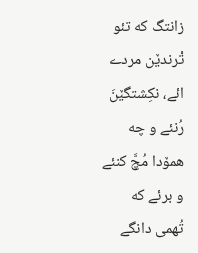زانتگ که تئو تْرندێن مردے ائے، نکِشتگێنَ رُنئے و چه همۆدا مُچَّ کنئے و برئے که تُهمی دانگے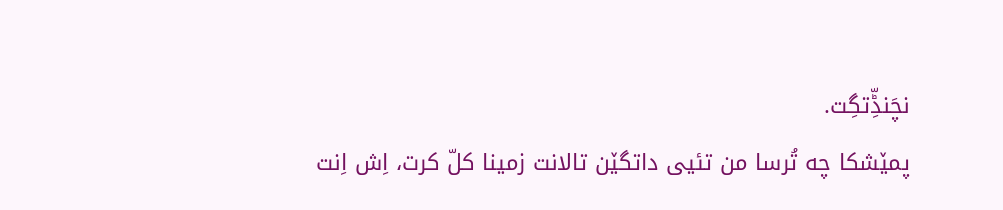نچَنڈِّتگِت.
پمێشکا چه تُرسا من تئیی داتگێن تالانت زمینا کلّ کرت، اِش اِنت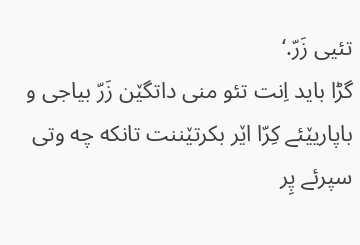تئیی زَرّ.‘
گڑا باید اِنت تئو منی داتگێن زَرّ بیاجی و باپاریێئے کِرّا اێر بکرتێننت تانکه چه وتی سپرئے پِر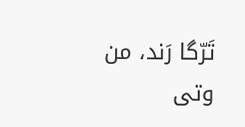تَرّگا رَند، من وتی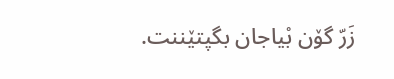زَرّ گۆن بْیاجان بگپتێننت.